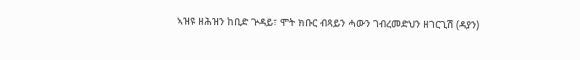ኣዝዩ ዘሕዝን ከቢድ ጕዳይ፣ ሞት ክቡር ብጻይን ሓውን ገብረመድህን ዘገርጊሽ (ዳያን)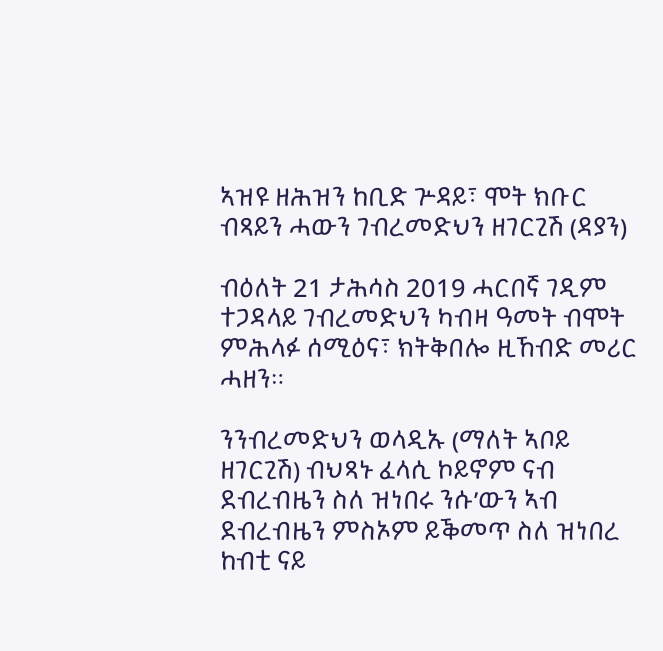ኣዝዩ ዘሕዝን ከቢድ ጕዳይ፣ ሞት ክቡር ብጻይን ሓውን ገብረመድህን ዘገርጊሽ (ዳያን)

ብዕለት 21 ታሕሳስ 2019 ሓርበኛ ገዲም ተጋዳላይ ገብረመድህን ካብዛ ዓመት ብሞት ምሕላፉ ሰሚዕና፣ ክትቅበሎ ዚኸብድ መሪር ሓዘን።

ንንብረመድህን ወላዲኡ (ማለት ኣቦይ ዘገርጊሽ) ብህጻኑ ፈላሲ ኮይኖም ናብ ደብረብዜን ስለ ዝነበሩ ንሱ’ውን ኣብ ደብረብዜን ምስኦም ይቕመጥ ስለ ዝነበረ ከብቲ ናይ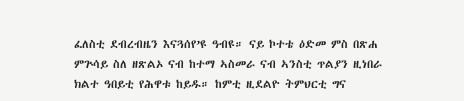ፈለስቲ ደብረብዜን እናጓሰየ’ዩ ዓብዩ። ናይ ኮተቴ ዕድመ ምስ በጽሐ ምጕሳይ ስለ ዘጽልኦ ናብ ከተማ ኣስመራ ናብ ኣንስቲ ጥልያን ዚነበራ ክልተ ዓበይቲ የሕዋቱ ከይዱ። ከምቲ ዚደልዮ ትምህርቲ ግና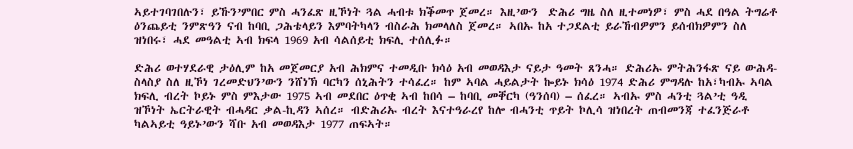ኣይተገባገበሉን፣ ይኹን’ምበር ምስ ሓንፈጽ ዚኾነት ጓል ሓብቱ ክቕመጥ ጀመረ። እዚ’ውን  ድሕሪ ግዜ ስለ ዚተመነዎ፣ ምስ ሓደ በዓል ትግሬቶ ዕንጨይቲ ንምጽዓን ናብ ከባቢ ጋሕቴላይን እምባትካላን ብስራሕ ክመላለስ ጀመረ። ኣበኡ ከአ ተጋደልቲ ይራኸብዎምን ይሰብክዎምን ስለ ዝነበሩ፣ ሓደ መዓልቲ ኣብ ክፍላ 1969 አብ ሳልሰይቲ ክፍሊ ተሰሊፉ።

ድሕሪ ወተሃደራዊ ታዕሊም ከአ መጀመርያ አብ ሕክምና ተመዲቡ ክሳዕ አብ መወዳእታ ናይታ ዓመት ጸንሓ። ድሕሪኡ ምትሕንፋጽ ናይ ውሕዳ-ስላስያ ስለ ዚኾነ ገረመድህን’ውን ንሸነኽ ባርካን ሰኒሕትን ተሳፈረ። ከም ኣባል ሓይልታት ኰይኑ ክሳዕ 1974 ድሕሪ ምግዳሉ ከአ፣ካብኡ ኣባል ክፍሊ ብረት ኮይኑ ምስ ምእታው 1975 ኣብ መደበር ዕጥቂ ኣብ ከበሳ – ከባቢ መቐርካ (ዓንሰባ) – ሰፈረ። ኣብኡ ምስ ሓንቲ ጓል’ቲ ዓዲ  ዝኾነት ኤርትራዊት ብሓዳር ቃል-ኪዳን ኣሰረ። ብድሕሪኡ ብረት እናተዓራረየ ከሎ ብሓንቲ ጥይት ኮሊሳ ዝነበረት ጠብመንጃ ተፈንጅራቶ ካልኣይቲ ዓይኑ’ውን ሻቡ አብ መወዳእታ 1977 ጠፍኣት።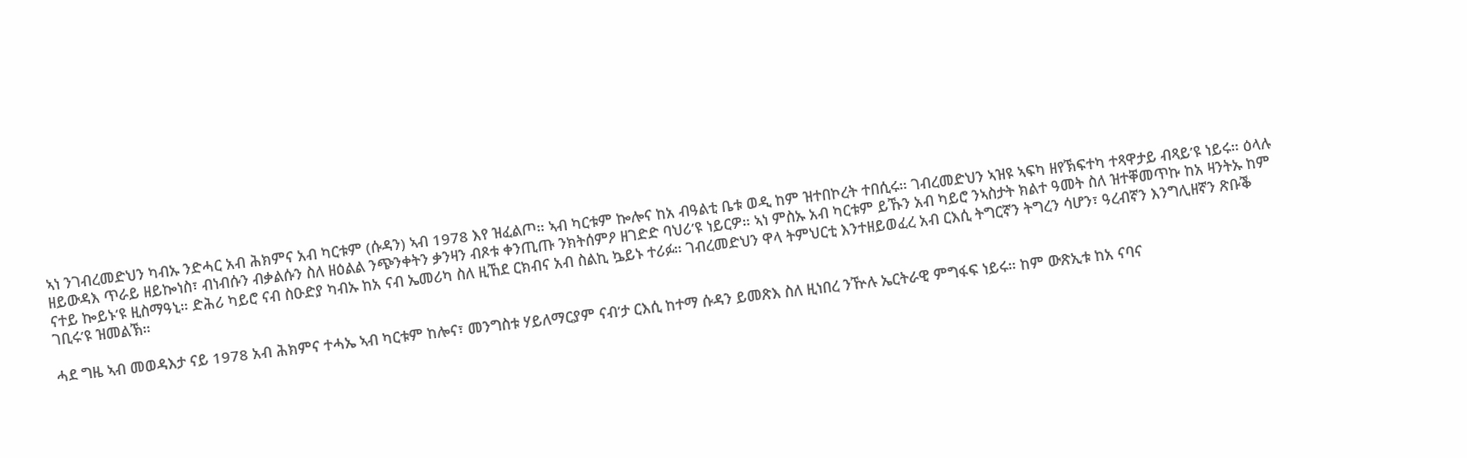ኣነ ንገብረመድህን ካብኡ ንድሓር አብ ሕክምና አብ ካርቱም (ሱዳን) ኣብ 1978 እየ ዝፈልጦ። ኣብ ካርቱም ኰሎና ከአ ብዓልቲ ቤቱ ወዲ ከም ዝተበኮረት ተበሲሩ። ገብረመድህን ኣዝዩ ኣፍካ ዘየኽፍተካ ተጻዋታይ ብጻይ’ዩ ነይሩ። ዕላሉ ዘይውዳእ ጥራይ ዘይኰነስ፣ ብነብሱን ብቃልሱን ስለ ዘዕልል ንጭንቀትን ቃንዛን ብጾቱ ቀንጢጡ ንክትሰምዖ ዘገድድ ባህሪ’ዩ ነይርዎ። ኣነ ምስኡ አብ ካርቱም ይኹን አብ ካይሮ ንኣስታት ክልተ ዓመት ስለ ዝተቐመጥኩ ከአ ዛንትኡ ከም ናተይ ኰይኑ’ዩ ዚስማዓኒ። ድሕሪ ካይሮ ናብ ስዑድያ ካብኡ ከአ ናብ ኤመሪካ ስለ ዚኸደ ርክብና አብ ስልኪ ኴይኑ ተሪፉ። ገብረመድህን ዋላ ትምህርቲ እንተዘይወፈረ አብ ርእሲ ትግርኛን ትግረን ሳሆን፣ ዓረብኛን እንግሊዘኛን ጽቡቕ ገቢሩ’ዩ ዝመልኽ።

ሓደ ግዜ ኣብ መወዳእታ ናይ 1978 አብ ሕክምና ተሓኤ ኣብ ካርቱም ከሎና፣ መንግስቱ ሃይለማርያም ናብ’ታ ርእሲ ከተማ ሱዳን ይመጽእ ስለ ዚነበረ ንዅሉ ኤርትራዊ ምግፋፍ ነይሩ። ከም ውጽኢቱ ከአ ናባና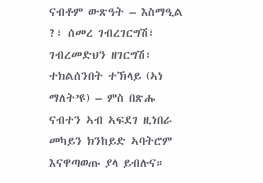ናብቶም ውጽዓት – እስማዒል ?፣ ሰመረ ገብረገርግሽ፣ ገብረመድህን ዘገርግሽ፣ ተክልሰንበት ተኽላይ (ኣነ ማለት’ዩ) – ምስ በጽሑ ናብተን ኣብ ኣፍደገ ዚነበራ መካይን ክንከይድ ኣባትሮም እናዋጣወጡ ያላ ይብሉና።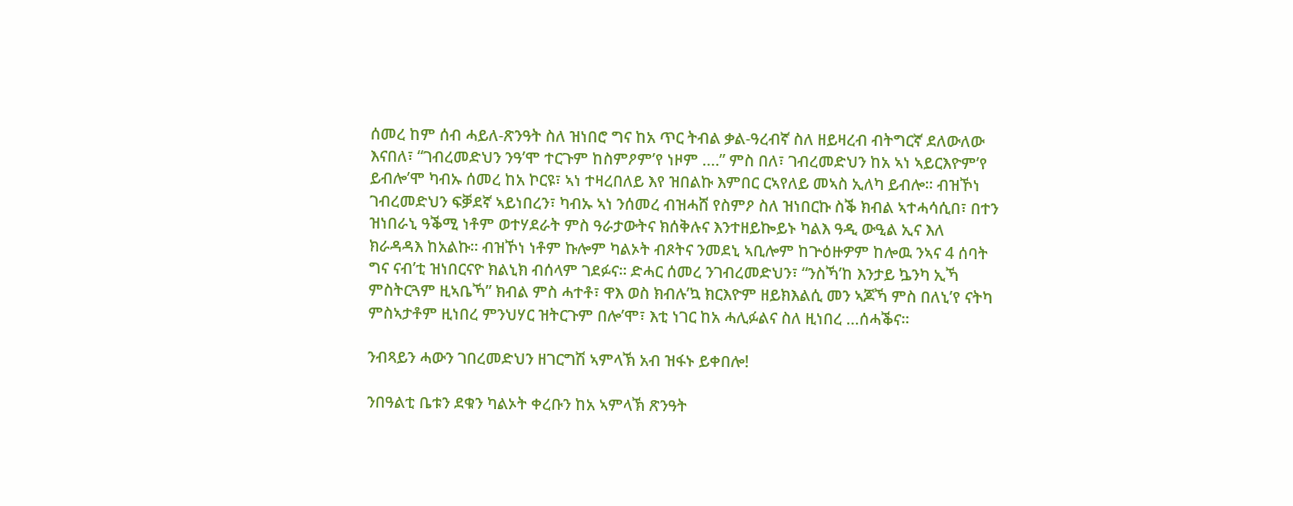ሰመረ ከም ሰብ ሓይለ-ጽንዓት ስለ ዝነበሮ ግና ከአ ጥር ትብል ቃል-ዓረብኛ ስለ ዘይዛረብ ብትግርኛ ደለውለው እናበለ፣ “ገብረመድህን ንዓ’ሞ ተርጉም ከስምዖም’የ ነዞም ….” ምስ በለ፣ ገብረመድህን ከአ ኣነ ኣይርእዮም’የ ይብሎ’ሞ ካብኡ ሰመረ ከአ ኮርዩ፣ ኣነ ተዛረበለይ እየ ዝበልኩ እምበር ርኣየለይ መኣስ ኢለካ ይብሎ። ብዝኾነ ገብረመድህን ፍቓደኛ ኣይነበረን፣ ካብኡ ኣነ ንሰመረ ብዝሓሸ የስምዖ ስለ ዝነበርኩ ስቕ ክብል ኣተሓሳሲበ፣ በተን ዝነበራኒ ዓቕሚ ነቶም ወተሃደራት ምስ ዓራታውትና ክሰቅሉና እንተዘይኰይኑ ካልእ ዓዲ ውዒል ኢና እለ ክራዳዳእ ከአልኩ። ብዝኾነ ነቶም ኩሎም ካልኦት ብጾትና ንመደኒ ኣቢሎም ከጕዕዙዎም ከሎዉ ንኣና 4 ሰባት ግና ናብ’ቲ ዝነበርናዮ ክልኒክ ብሰላም ገደፉና። ድሓር ሰመረ ንገብረመድህን፣ “ንስኻ’ከ እንታይ ኴንካ ኢኻ ምስትርጓም ዚኣቤኻ” ክብል ምስ ሓተቶ፣ ዋእ ወስ ክብሉ’ኳ ክርእዮም ዘይክእልሲ መን ኣጆኻ ምስ በለኒ’የ ናትካ ምስኣታቶም ዚነበረ ምንህሃር ዝትርጉም በሎ’ሞ፣ እቲ ነገር ከአ ሓሊፉልና ስለ ዚነበረ …ሰሓቕና።

ንብጻይን ሓውን ገበረመድህን ዘገርግሽ ኣምላኽ አብ ዝፋኑ ይቀበሎ!

ንበዓልቲ ቤቱን ደቁን ካልኦት ቀረቡን ከአ ኣምላኽ ጽንዓት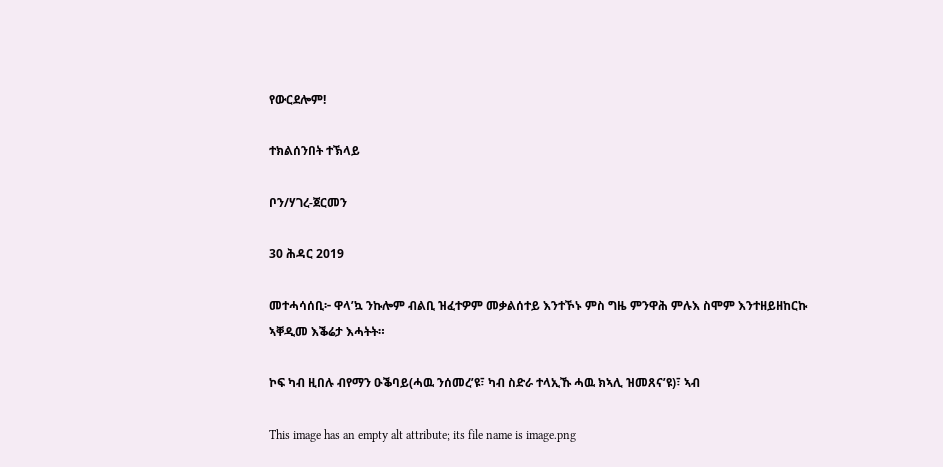የውርደሎም!

ተክልሰንበት ተኽላይ

ቦን/ሃገረ-ጀርመን

30 ሕዳር 2019

መተሓሳሰቢ፦ ዋላ’ኳ ንኩሎም ብልቢ ዝፈተዎም መቃልሰተይ እንተኾኑ ምስ ግዜ ምንዋሕ ምሉእ ስሞም እንተዘይዘከርኩ ኣቐዲመ እቕሬታ እሓትት።

ኮፍ ካብ ዚበሉ ብየማን ዑቕባይ(ሓዉ ንሰመረ’ዩ፣ ካብ ስድራ ተላኢኹ ሓዉ ክኣሊ ዝመጸና’ዩ)፣ ኣብ

This image has an empty alt attribute; its file name is image.png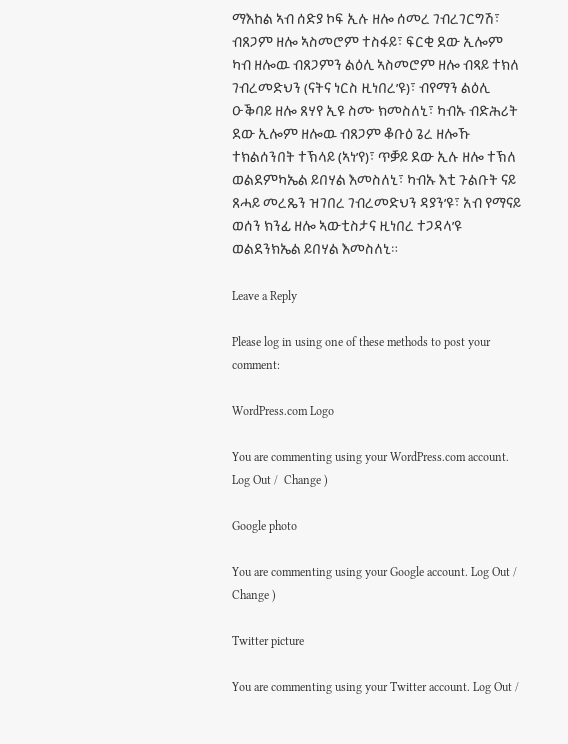ማእከል ኣብ ሰድያ ኮፍ ኢሉ ዘሎ ሰመረ ገብረገርግሽ፣ ብጸጋም ዘሎ ኣስመሮም ተስፋይ፣ ፍርቂ ደው ኢሎም ካብ ዘሎዉ ብጸጋምን ልዕሊ ኣስመሮም ዘሎ ብጻይ ተክለ ገብረመድህን (ናትና ነርስ ዚነበረ’ዩ)፣ ብየማን ልዕሊ ዑቕባይ ዘሎ ጸሃየ ኢዩ ስሙ ክመስለኒ፣ ካብኡ ብድሕሪት ደው ኢሎም ዘሎዉ ብጸጋም ቆቡዕ ጌረ ዘሎኹ ተክልሰንበት ተኽላይ (ኣነ’የ)፣ ጥቓይ ደው ኢሉ ዘሎ ተኽለ ወልደምካኤል ይበሃል እመስለኒ፣ ካብኡ እቲ ጉልቡት ናይ ጸሓይ መረጼን ዝገበረ ገብረመድህን ዳያን’ዩ፣ አብ የማናይ ወሰን ክንፊ ዘሎ ኣውቲስታና ዚነበረ ተጋዳላ’ዩ ወልደንክኤል ይበሃል እመስለኒ።

Leave a Reply

Please log in using one of these methods to post your comment:

WordPress.com Logo

You are commenting using your WordPress.com account. Log Out /  Change )

Google photo

You are commenting using your Google account. Log Out /  Change )

Twitter picture

You are commenting using your Twitter account. Log Out /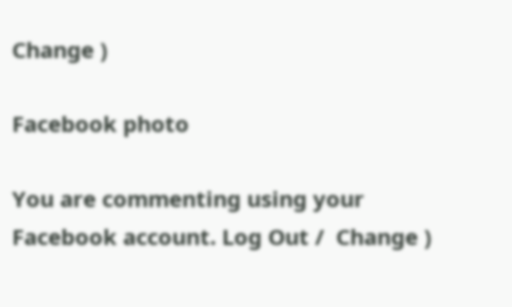Change )

Facebook photo

You are commenting using your Facebook account. Log Out /  Change )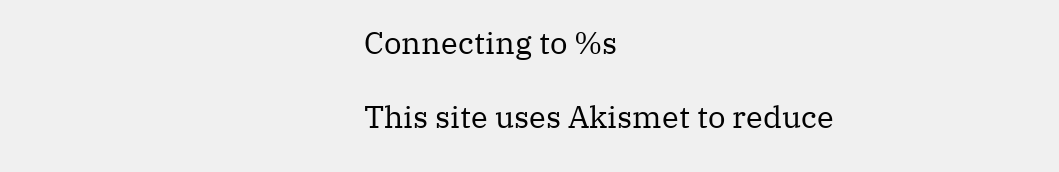Connecting to %s

This site uses Akismet to reduce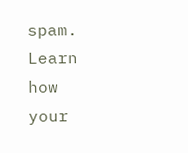spam. Learn how your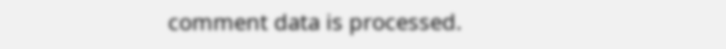comment data is processed.